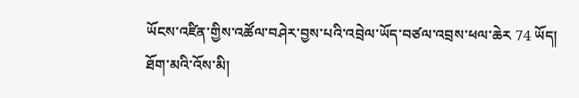ཡོངས་འཛིན་གྱིས་འཚོལ་བཤེར་བྱས་པའི་འབྲེལ་ཡོད་བཙལ་འབྲས་ཕལ་ཆེར 74 ཡོད།
ཐོག་མའི་འོས་མི།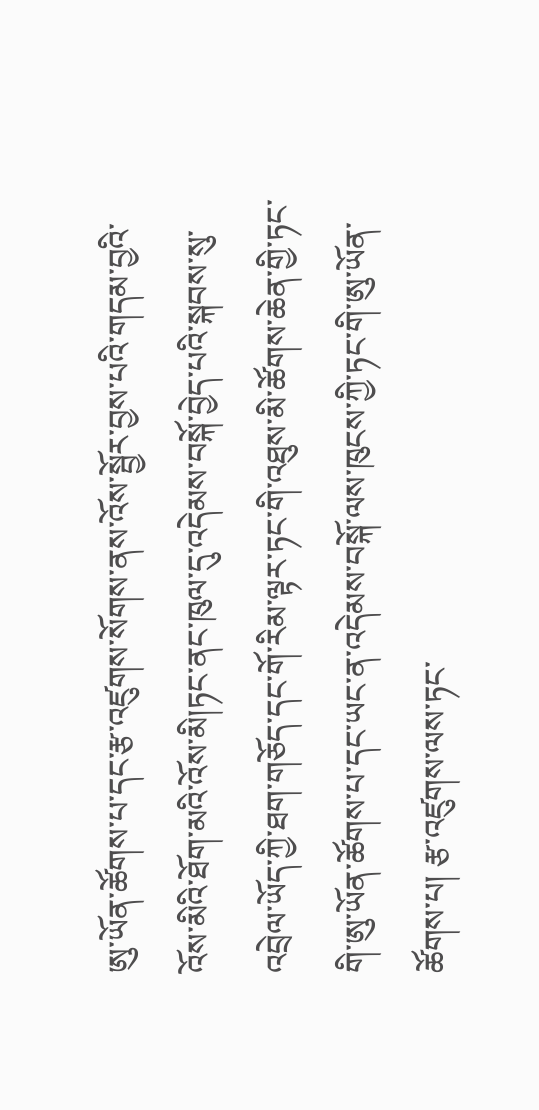ཨུ་ཡོན་ཚོགས་པ་དང་རྩ་འཛུགས་སོགས་ནས་འོས་སྦྱོར་བྱས་པའི་གདམ་བྱའི་འོས་མིའི་ཐོག་མའི་འོས་མི།ཏང་ནང་ཁུལ་དུ་འདེམས་བསྐོ་བྱེད་པའི་སྐབས་སུ་འབྲེལ་ཡོད་ཀྱི་ཐག་གཅོད་དང་གོ་རིམ་ལྟར་ཏང་གི་འཐུས་མི་ཚོགས་ཆེན་གྱི་ཏང་གི་ཨུ་ཡོན་ཚོགས་པ་དང་ཡང་ན་འདེམས་བསྐོ་ལས་ཁུངས་ཀྱི་ཏང་གི་ཨུ་ཡོན་ཚོགས་པ། རྩ་འཛུགས་ལས་ཏང་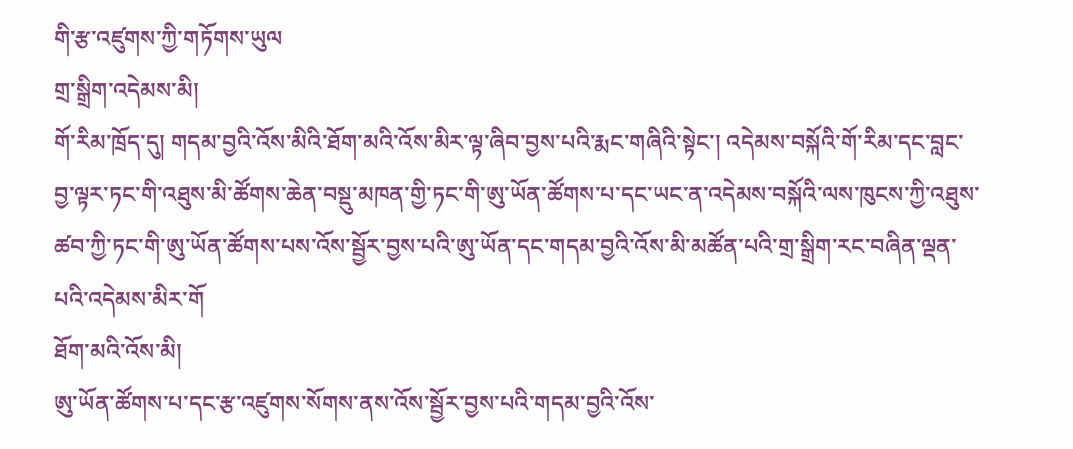གི་རྩ་འཛུགས་ཀྱི་གཏོགས་ཡུལ
གྲ་སྒྲིག་འདེམས་མི།
གོ་རིམ་ཁྲོད་དུ། གདམ་བྱའི་འོས་མིའི་ཐོག་མའི་འོས་མིར་ལྟ་ཞིབ་བྱས་པའི་རྨང་གཞིའི་སྟེང་། འདེམས་བསྐོའི་གོ་རིམ་དང་བླང་བྱ་ལྟར་ཏང་གི་འཐུས་མི་ཚོགས་ཆེན་བསྡུ་མཁན་གྱི་ཏང་གི་ཨུ་ཡོན་ཚོགས་པ་དང་ཡང་ན་འདེམས་བསྐོའི་ལས་ཁུངས་ཀྱི་འཐུས་ཚབ་ཀྱི་ཏང་གི་ཨུ་ཡོན་ཚོགས་པས་འོས་སྦྱོར་བྱས་པའི་ཨུ་ཡོན་དང་གདམ་བྱའི་འོས་མི་མཚོན་པའི་གྲ་སྒྲིག་རང་བཞིན་ལྡན་པའི་འདེམས་མིར་གོ
ཐོག་མའི་འོས་མི།
ཨུ་ཡོན་ཚོགས་པ་དང་རྩ་འཛུགས་སོགས་ནས་འོས་སྦྱོར་བྱས་པའི་གདམ་བྱའི་འོས་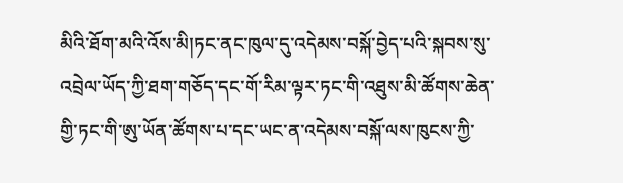མིའི་ཐོག་མའི་འོས་མི།ཏང་ནང་ཁུལ་དུ་འདེམས་བསྐོ་བྱེད་པའི་སྐབས་སུ་འབྲེལ་ཡོད་ཀྱི་ཐག་གཅོད་དང་གོ་རིམ་ལྟར་ཏང་གི་འཐུས་མི་ཚོགས་ཆེན་གྱི་ཏང་གི་ཨུ་ཡོན་ཚོགས་པ་དང་ཡང་ན་འདེམས་བསྐོ་ལས་ཁུངས་ཀྱི་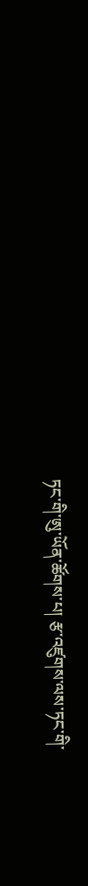ཏང་གི་ཨུ་ཡོན་ཚོགས་པ། རྩ་འཛུགས་ལས་ཏང་གི་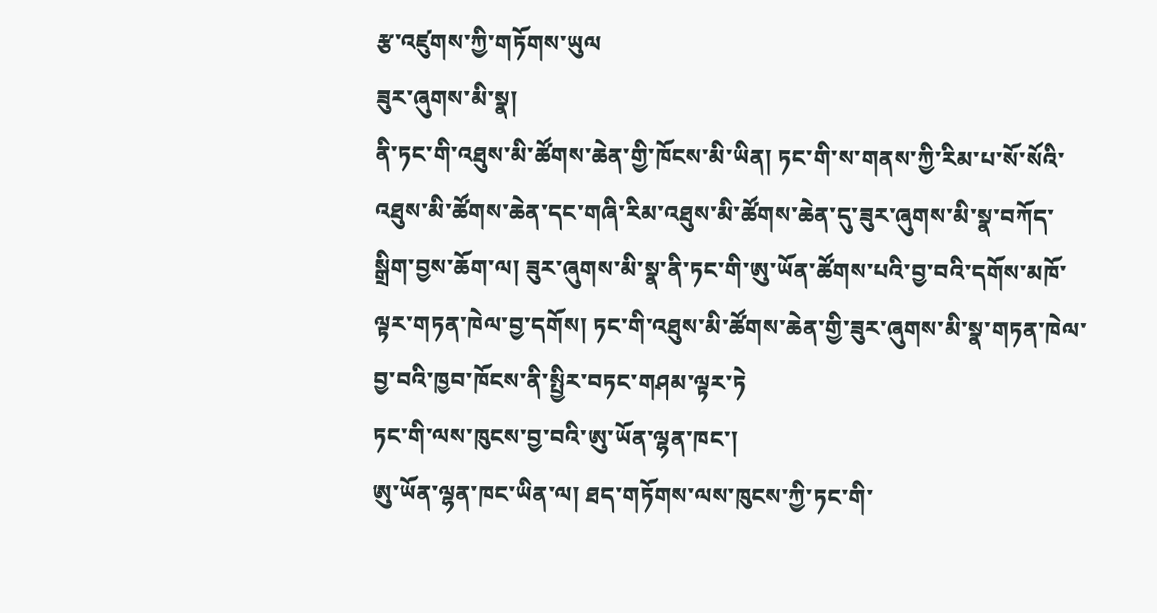རྩ་འཛུགས་ཀྱི་གཏོགས་ཡུལ
ཟུར་ཞུགས་མི་སྣ།
ནི་ཏང་གི་འཐུས་མི་ཚོགས་ཆེན་གྱི་ཁོངས་མི་ཡིན། ཏང་གི་ས་གནས་ཀྱི་རིམ་པ་སོ་སོའི་འཐུས་མི་ཚོགས་ཆེན་དང་གཞི་རིམ་འཐུས་མི་ཚོགས་ཆེན་དུ་ཟུར་ཞུགས་མི་སྣ་བཀོད་སྒྲིག་བྱས་ཆོག་ལ། ཟུར་ཞུགས་མི་སྣ་ནི་ཏང་གི་ཨུ་ཡོན་ཚོགས་པའི་བྱ་བའི་དགོས་མཁོ་ལྟར་གཏན་ཁེལ་བྱ་དགོས། ཏང་གི་འཐུས་མི་ཚོགས་ཆེན་གྱི་ཟུར་ཞུགས་མི་སྣ་གཏན་ཁེལ་བྱ་བའི་ཁྱབ་ཁོངས་ནི་སྤྱིར་བཏང་གཤམ་ལྟར་ཏེ
ཏང་གི་ལས་ཁུངས་བྱ་བའི་ཨུ་ཡོན་ལྷན་ཁང་།
ཨུ་ཡོན་ལྷན་ཁང་ཡིན་ལ། ཐད་གཏོགས་ལས་ཁུངས་ཀྱི་ཏང་གི་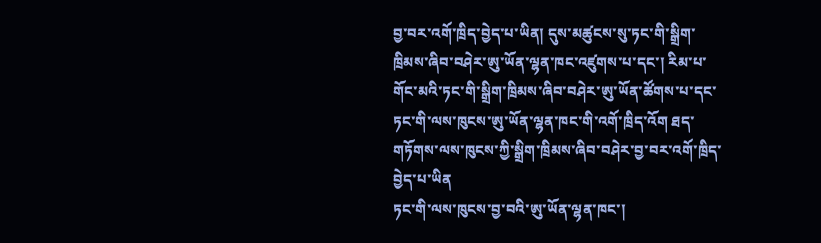བྱ་བར་འགོ་ཁྲིད་བྱེད་པ་ཡིན། དུས་མཚུངས་སུ་ཏང་གི་སྒྲིག་ཁྲིམས་ཞིབ་བཤེར་ཨུ་ཡོན་ལྷན་ཁང་འཛུགས་པ་དང་། རིམ་པ་གོང་མའི་ཏང་གི་སྒྲིག་ཁྲིམས་ཞིབ་བཤེར་ཨུ་ཡོན་ཚོགས་པ་དང་ཏང་གི་ལས་ཁུངས་ཨུ་ཡོན་ལྷན་ཁང་གི་འགོ་ཁྲིད་འོག ཐད་གཏོགས་ལས་ཁུངས་ཀྱི་སྒྲིག་ཁྲིམས་ཞིབ་བཤེར་བྱ་བར་འགོ་ཁྲིད་བྱེད་པ་ཡིན
ཏང་གི་ལས་ཁུངས་བྱ་བའི་ཨུ་ཡོན་ལྷན་ཁང་།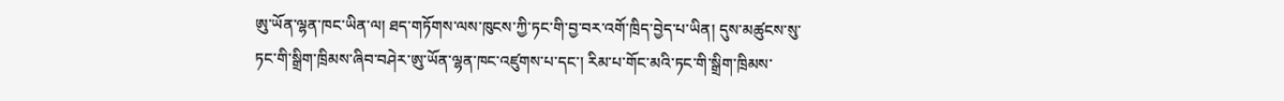ཨུ་ཡོན་ལྷན་ཁང་ཡིན་ལ། ཐད་གཏོགས་ལས་ཁུངས་ཀྱི་ཏང་གི་བྱ་བར་འགོ་ཁྲིད་བྱེད་པ་ཡིན། དུས་མཚུངས་སུ་ཏང་གི་སྒྲིག་ཁྲིམས་ཞིབ་བཤེར་ཨུ་ཡོན་ལྷན་ཁང་འཛུགས་པ་དང་། རིམ་པ་གོང་མའི་ཏང་གི་སྒྲིག་ཁྲིམས་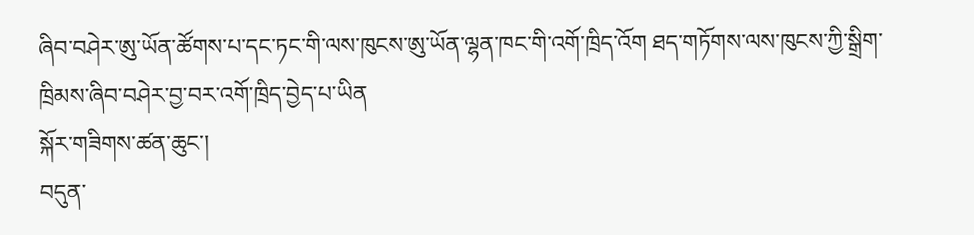ཞིབ་བཤེར་ཨུ་ཡོན་ཚོགས་པ་དང་ཏང་གི་ལས་ཁུངས་ཨུ་ཡོན་ལྷན་ཁང་གི་འགོ་ཁྲིད་འོག ཐད་གཏོགས་ལས་ཁུངས་ཀྱི་སྒྲིག་ཁྲིམས་ཞིབ་བཤེར་བྱ་བར་འགོ་ཁྲིད་བྱེད་པ་ཡིན
སྐོར་གཟིགས་ཚན་ཆུང་།
བདུན་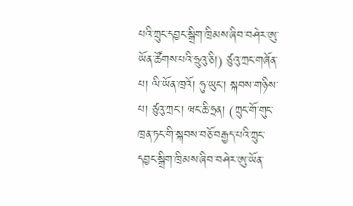པའི་ཀྲུང་དབྱང་སྒྲིག་ཁྲིམས་ཞིབ་བཤེར་ཨུ་ཡོན་ཚོགས་པའི་ཧྲུའུ་ཅི།) ཙུའུ་ཀྲང་གཞོན་པ། ལི་ཡོན་ཁྲའོ། ཧུ་ཡུང་། སྐབས་གཉིས་པ། ཙུའུ་ཀྲང་། ཝང་ཆི་ཧྲན། (ཀྲུང་གོ་གུང་ཁྲན་ཏང་གི་སྐབས་བཅོ་བརྒྱད་པའི་ཀྲུང་དབྱང་སྒྲིག་ཁྲིམས་ཞིབ་བཤེར་ཨུ་ཡོན་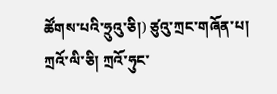ཚོགས་པའི་ཧྲུའུ་ཅི།) ཙུའུ་ཀྲང་གཞོན་པ། ཀྲའོ་ལི་ཅི། ཀྲའོ་ཧུང་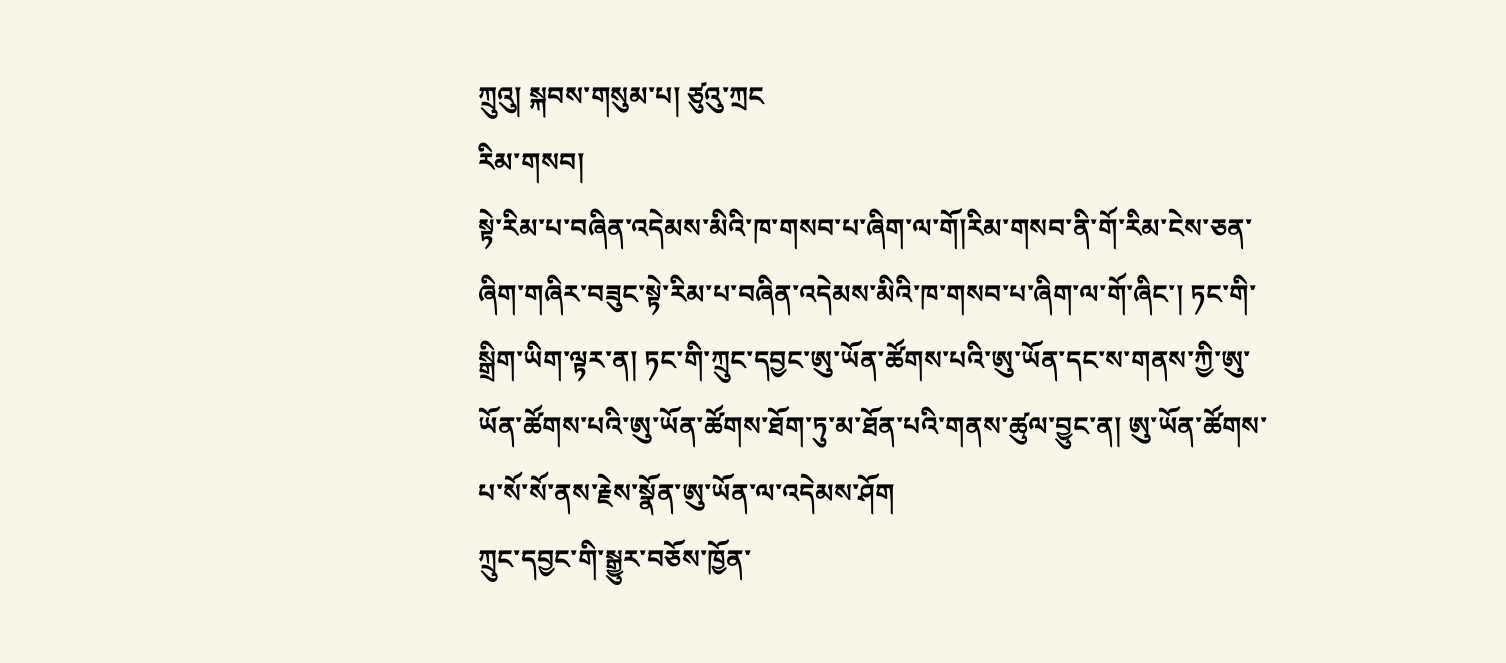ཀྲུའུ། སྐབས་གསུམ་པ། ཙུའུ་ཀྲང
རིམ་གསབ།
སྟེ་རིམ་པ་བཞིན་འདེམས་མིའི་ཁ་གསབ་པ་ཞིག་ལ་གོ།རིམ་གསབ་ནི་གོ་རིམ་ངེས་ཅན་ཞིག་གཞིར་བཟུང་སྟེ་རིམ་པ་བཞིན་འདེམས་མིའི་ཁ་གསབ་པ་ཞིག་ལ་གོ་ཞིང་། ཏང་གི་སྒྲིག་ཡིག་ལྟར་ན། ཏང་གི་ཀྲུང་དབྱང་ཨུ་ཡོན་ཚོགས་པའི་ཨུ་ཡོན་དང་ས་གནས་ཀྱི་ཨུ་ཡོན་ཚོགས་པའི་ཨུ་ཡོན་ཚོགས་ཐོག་ཏུ་མ་ཐོན་པའི་གནས་ཚུལ་བྱུང་ན། ཨུ་ཡོན་ཚོགས་པ་སོ་སོ་ནས་རྗེས་སྣོན་ཨུ་ཡོན་ལ་འདེམས་ཤོག
ཀྲུང་དབྱང་གི་སྒྱུར་བཅོས་ཁྱོན་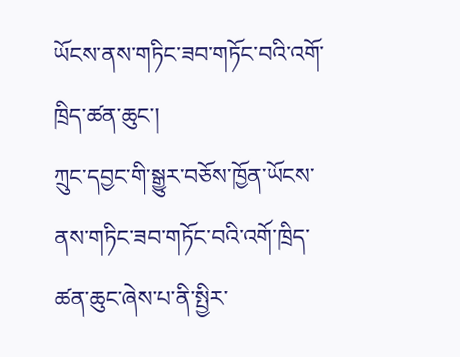ཡོངས་ནས་གཏིང་ཟབ་གཏོང་བའི་འགོ་ཁྲིད་ཚན་ཆུང་།
ཀྲུང་དབྱང་གི་སྒྱུར་བཅོས་ཁྱོན་ཡོངས་ནས་གཏིང་ཟབ་གཏོང་བའི་འགོ་ཁྲིད་ཚན་ཆུང་ཞེས་པ་ནི་སྤྱིར་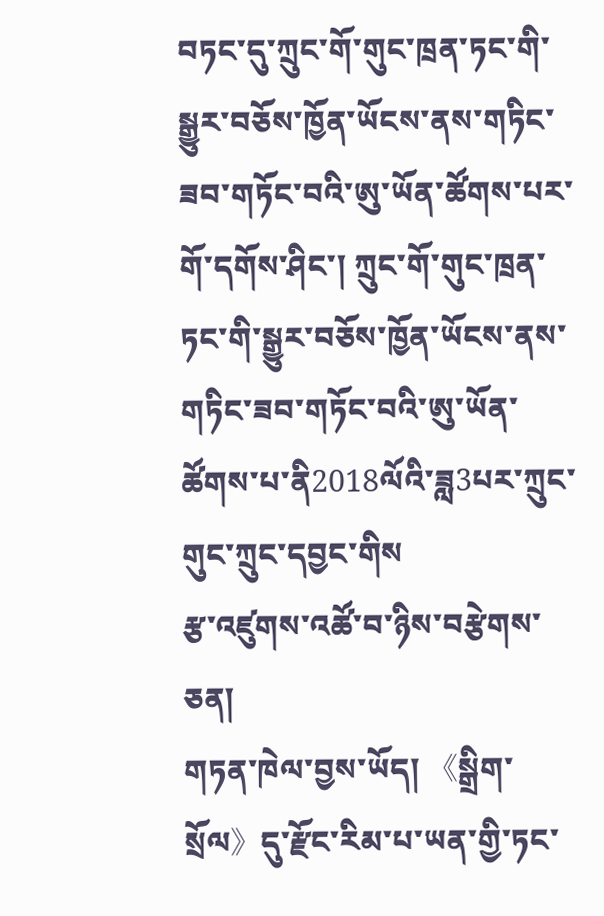བཏང་དུ་ཀྲུང་གོ་གུང་ཁྲན་ཏང་གི་སྒྱུར་བཅོས་ཁྱོན་ཡོངས་ནས་གཏིང་ཟབ་གཏོང་བའི་ཨུ་ཡོན་ཚོགས་པར་གོ་དགོས་ཤིང་། ཀྲུང་གོ་གུང་ཁྲན་ཏང་གི་སྒྱུར་བཅོས་ཁྱོན་ཡོངས་ནས་གཏིང་ཟབ་གཏོང་བའི་ཨུ་ཡོན་ཚོགས་པ་ནི2018ལོའི་ཟླ3པར་ཀྲུང་གུང་ཀྲུང་དབྱང་གིས
རྩ་འཛུགས་འཚོ་བ་ཉིས་བརྩེགས་ཅན།
གཏན་ཁེལ་བྱས་ཡོད། 《སྒྲིག་སྲོལ》དུ་རྫོང་རིམ་པ་ཡན་གྱི་ཏང་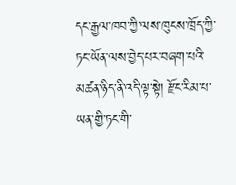དང་རྒྱལ་ཁབ་ཀྱི་ལས་ཁུངས་ཁྲོད་ཀྱི་ཏང་ཡོན་ལས་བྱེད་པར་བཞག་པའི་མཚན་ཉིད་ནི་འདི་ལྟ་སྟེ། རྫོང་རིམ་པ་ཡན་གྱི་ཏང་གི་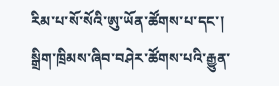རིམ་པ་སོ་སོའི་ཨུ་ཡོན་ཚོགས་པ་དང་། སྒྲིག་ཁྲིམས་ཞིབ་བཤེར་ཚོགས་པའི་རྒྱུན་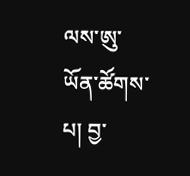ལས་ཨུ་ཡོན་ཚོགས་པ། བྱ་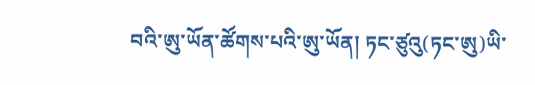བའི་ཨུ་ཡོན་ཚོགས་པའི་ཨུ་ཡོན། ཏང་ཙུའུ(ཏང་ཨུ)ཡི་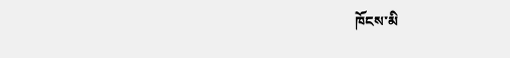ཁོངས་མི